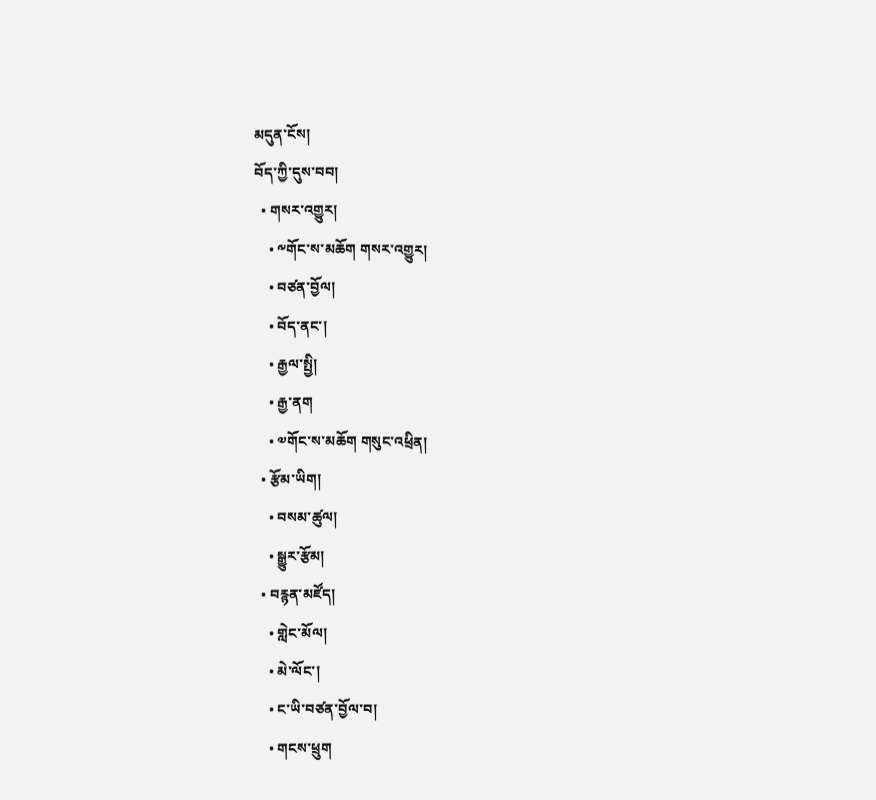མདུན་ངོས།
བོད་ཀྱི་དུས་བབ།
  • གསར་འགྱུར།
    • ༸གོང་ས་མཆོག གསར་འགྱུར།
    • བཙན་བྱོལ།
    • བོད་ནང་།
    • རྒྱལ་སྤྱི།
    • རྒྱ་ནག
    • ༧གོང་ས་མཆོག གསུང་འཕྲིན།
  • རྩོམ་ཡིག།
    • བསམ་ཚུལ།
    • སྒྱུར་རྩོམ།
  • བརྙན་མཛོད།
    • གླེང་མོལ།
    • མེ་ལོང་།
    • ང་ཡི་བཙན་བྱོལ་བ།
    • གངས་ཕྲུག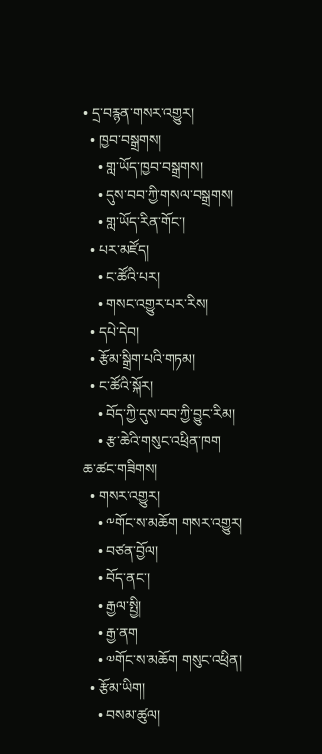• དྲ་བརྙན་གསར་འགྱུར།
  • ཁྱབ་བསྒྲགས།
    • གླ་ཡོད་ཁྱབ་བསྒྲགས།
    • དུས་བབ་ཀྱི་གསལ་བསྒྲགས།
    • གླ་ཡོད་རིན་གོང་།
  • པར་མཛོད།
    • ང་ཚོའི་པར།
    • གསང་འགྱུར་པར་རིས།
  • དཔེ་དེབ།
  • རྩོམ་སྒྲིག་པའི་གཏམ།
  • ང་ཚོའི་སྐོར།
    • བོད་ཀྱི་དུས་བབ་ཀྱི་བྱུང་རིམ།
    • རྩ་ཆེའི་གསུང་འཕྲིན་ཁག
ཆ་ཚང་གཟིགས།
  • གསར་འགྱུར།
    • ༸གོང་ས་མཆོག གསར་འགྱུར།
    • བཙན་བྱོལ།
    • བོད་ནང་།
    • རྒྱལ་སྤྱི།
    • རྒྱ་ནག
    • ༧གོང་ས་མཆོག གསུང་འཕྲིན།
  • རྩོམ་ཡིག།
    • བསམ་ཚུལ།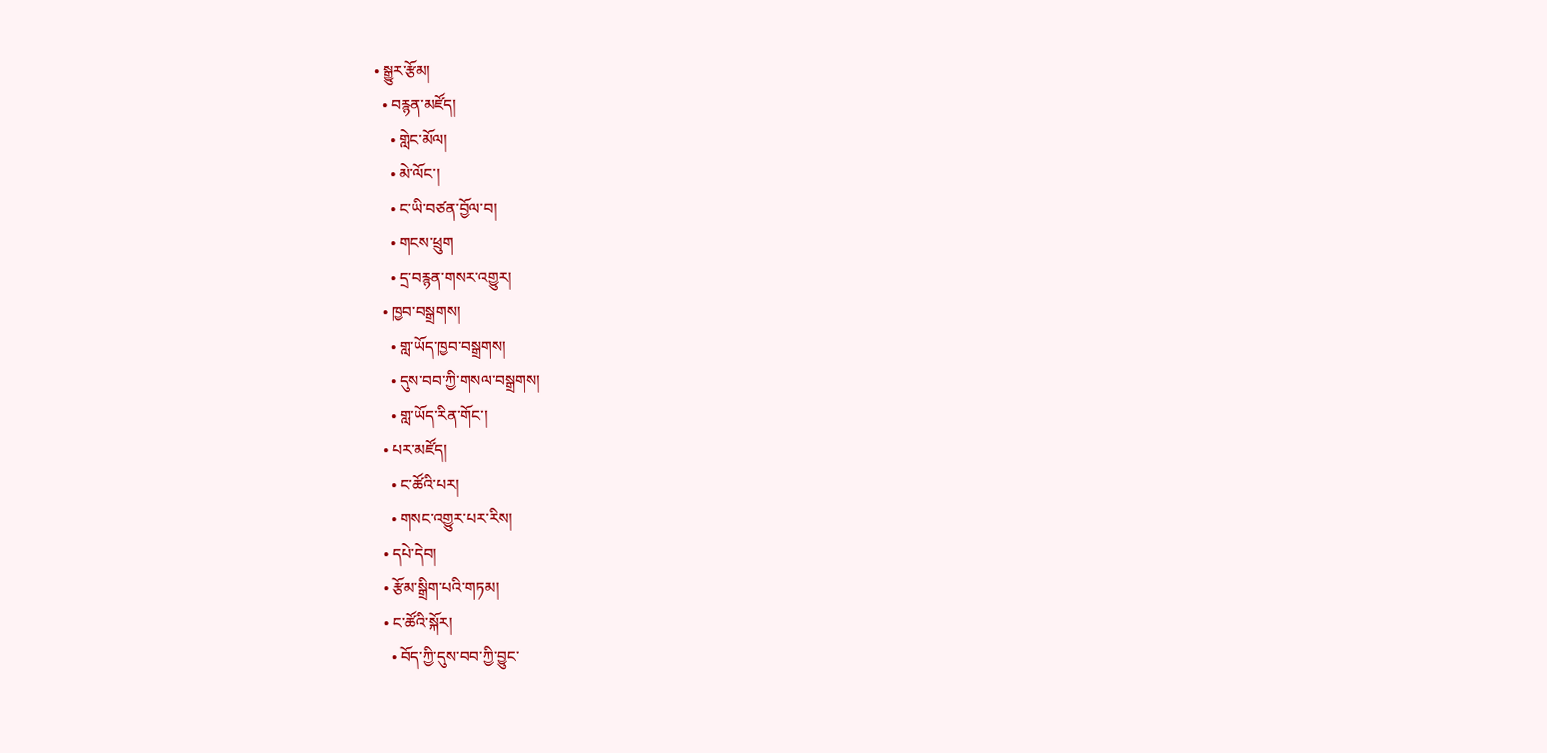• སྒྱུར་རྩོམ།
  • བརྙན་མཛོད།
    • གླེང་མོལ།
    • མེ་ལོང་།
    • ང་ཡི་བཙན་བྱོལ་བ།
    • གངས་ཕྲུག
    • དྲ་བརྙན་གསར་འགྱུར།
  • ཁྱབ་བསྒྲགས།
    • གླ་ཡོད་ཁྱབ་བསྒྲགས།
    • དུས་བབ་ཀྱི་གསལ་བསྒྲགས།
    • གླ་ཡོད་རིན་གོང་།
  • པར་མཛོད།
    • ང་ཚོའི་པར།
    • གསང་འགྱུར་པར་རིས།
  • དཔེ་དེབ།
  • རྩོམ་སྒྲིག་པའི་གཏམ།
  • ང་ཚོའི་སྐོར།
    • བོད་ཀྱི་དུས་བབ་ཀྱི་བྱུང་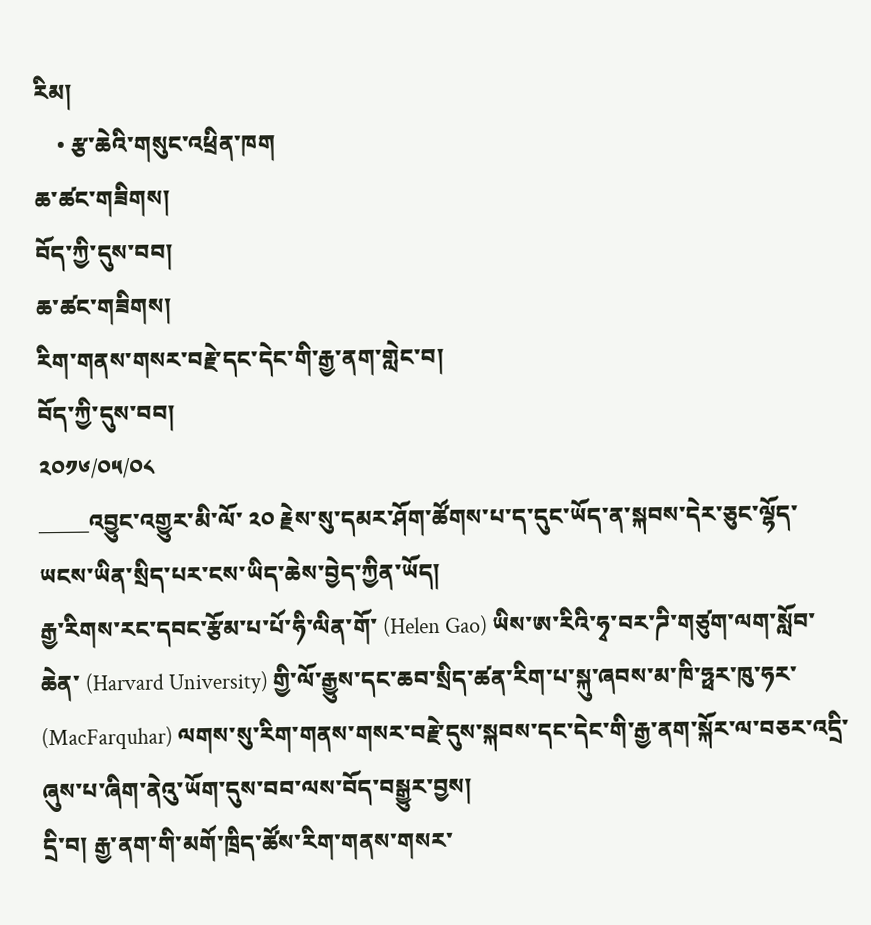རིམ།
    • རྩ་ཆེའི་གསུང་འཕྲིན་ཁག
ཆ་ཚང་གཟིགས།
བོད་ཀྱི་དུས་བབ།
ཆ་ཚང་གཟིགས།
རིག་གནས་གསར་བརྗེ་དང་དེང་གི་རྒྱ་ནག་གླེང་བ།
བོད་ཀྱི་དུས་བབ།
༢༠༡༦/༠༥/༠༨
_____འབྱུང་འགྱུར་མི་ལོ་ ༢༠ རྗེས་སུ་དམར་ཤོག་ཚོགས་པ་ད་དུང་ཡོད་ན་སྐབས་དེར་ཅུང་ལྷོད་ཡངས་ཡིན་སྲིད་པར་ངས་ཡིད་ཆེས་བྱེད་ཀྱིན་ཡོད།
རྒྱ་རིགས་རང་དབང་རྩོམ་པ་པོ་ཧི་ལིན་གོ་ (Helen Gao) ཡིས་ཨ་རིའི་ཧྭ་བར་ཌི་གཙུག་ལག་སློབ་ཆེན་ (Harvard University) གྱི་ལོ་རྒྱུས་དང་ཆབ་སྲིད་ཚན་རིག་པ་སྐུ་ཞབས་མ་ཁི་ཧྥར་ཁུ་ཧར་ (MacFarquhar) ལགས་སུ་རིག་གནས་གསར་བརྗེ་དུས་སྐབས་དང་དེང་གི་རྒྱ་ནག་སྐོར་ལ་བཅར་འདྲི་ཞུས་པ་ཞིག་ནེའུ་ཡོག་དུས་བབ་ལས་བོད་བསྒྱུར་བྱས།
དྲི་བ། རྒྱ་ནག་གི་མགོ་ཁྲིད་ཚོས་རིག་གནས་གསར་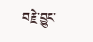བརྗེ་བྱུང་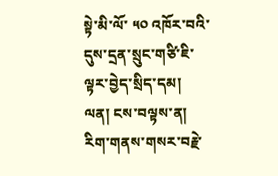སྟེ་མི་ལོ་ ༥༠ འཁོར་བའི་དུས་དྲན་སྲུང་གཙི་ཇི་ལྟར་བྱེད་སྲིད་དམ།
ལན། ངས་བལྟས་ན། རིག་གནས་གསར་བརྗེ་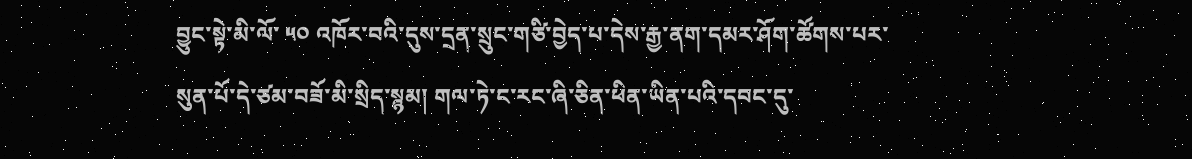བྱུང་སྟེ་མི་ལོ་ ༥༠ འཁོར་བའི་དུས་དྲན་སྲུང་གཙི་བྱེད་པ་དེས་རྒྱ་ནག་དམར་ཤོག་ཚོགས་པར་སུན་པོ་དེ་ཙམ་བཟོ་མི་སྲིད་སྙམ། གལ་ཏེ་ང་རང་ཞི་ཅིན་ཕིན་ཡིན་པའི་དབང་དུ་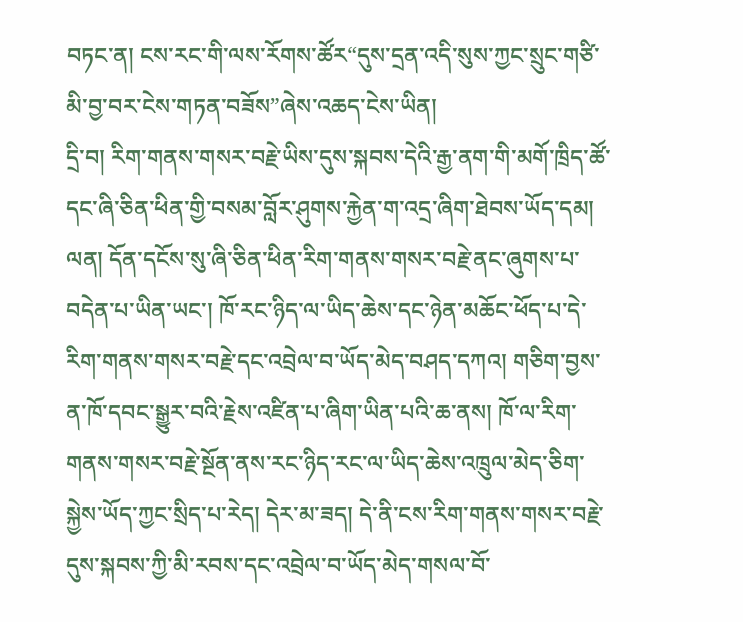བཏང་ན། ངས་རང་གི་ལས་རོགས་ཚོར“དུས་དྲན་འདི་སུས་ཀྱང་སྲུང་གཙི་མི་བྱ་བར་ངེས་གཏན་བཟོས”ཞེས་འཆད་ངེས་ཡིན།
དྲི་བ། རིག་གནས་གསར་བརྗེ་ཡིས་དུས་སྐབས་དེའི་རྒྱ་ནག་གི་མགོ་ཁྲིད་ཚོ་དང་ཞི་ཅིན་ཕིན་གྱི་བསམ་བློར་ཤུགས་རྐྱེན་ག་འདྲ་ཞིག་ཐེབས་ཡོད་དམ།
ལན། དོན་དངོས་སུ་ཞི་ཅིན་ཕིན་རིག་གནས་གསར་བརྗེ་ནང་ཞུགས་པ་བདེན་པ་ཡིན་ཡང་། ཁོ་རང་ཉིད་ལ་ཡིད་ཆེས་དང་ཉེན་མཆོང་ཕོད་པ་དེ་རིག་གནས་གསར་བརྗེ་དང་འབྲེལ་བ་ཡོད་མེད་བཤད་དཀའ། གཅིག་བྱས་ན་ཁོ་དབང་སྒྱུར་བའི་རྗེས་འཛིན་པ་ཞིག་ཡིན་པའི་ཆ་ནས། ཁོ་ལ་རིག་གནས་གསར་བརྗེ་སྔོན་ནས་རང་ཉིད་རང་ལ་ཡིད་ཆེས་འཁྲུལ་མེད་ཅིག་སྐྱེས་ཡོད་ཀྱང་སྲིད་པ་རེད། དེར་མ་ཟད། དེ་ནི་ངས་རིག་གནས་གསར་བརྗེ་དུས་སྐབས་ཀྱི་མི་རབས་དང་འབྲེལ་བ་ཡོད་མེད་གསལ་བོ་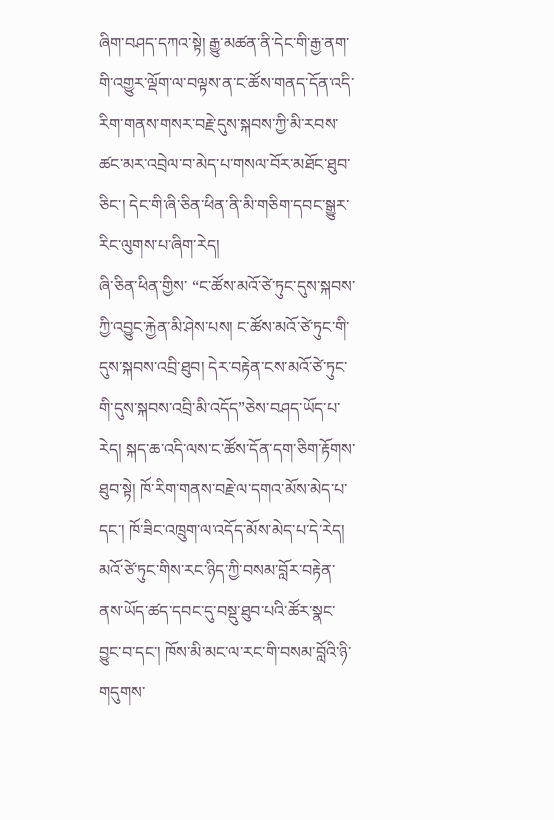ཞིག་བཤད་དཀའ་སྟེ། རྒྱུ་མཚན་ནི་དེང་གི་རྒྱ་ནག་གི་འགྱུར་ལྡོག་ལ་བལྟས་ན་ང་ཚོས་གནད་དོན་འདི་རིག་གནས་གསར་བརྗེ་དུས་སྐབས་ཀྱི་མི་རབས་ཚང་མར་འབྲེལ་བ་མེད་པ་གསལ་བོར་མཐོང་ཐུབ་ཅིང་། དེང་གི་ཞི་ཅིན་ཕིན་ནི་མི་གཅིག་དབང་སྒྱུར་རིང་ལུགས་པ་ཞིག་རེད།
ཞི་ཅིན་ཕིན་གྱིས་ “ང་ཚོས་མའོ་ཙེ་ཏུང་དུས་སྐབས་ཀྱི་འབྱུང་རྐྱེན་མི་ཤེས་པས། ང་ཚོས་མའོ་ཙེ་ཏུང་གི་དུས་སྐབས་འབྲི་ཐུབ། དེར་བརྟེན་ངས་མའོ་ཙེ་ཏུང་གི་དུས་སྐབས་འབྲི་མི་འདོད”ཅེས་བཤད་ཡོད་པ་རེད། སྐད་ཆ་འདི་ལས་ང་ཚོས་དོན་དག་ཅིག་རྟོགས་ཐུབ་སྟེ། ཁོ་རིག་གནས་བརྗེ་ལ་དགའ་མོས་མེད་པ་དང་། ཁོ་ཟིང་འཁྲུག་ལ་འདོད་མོས་མེད་པ་དེ་རེད། མའོ་ཙེ་ཏུང་གིས་རང་ཉིད་ཀྱི་བསམ་བློར་བརྟེན་ནས་ཡོད་ཚད་དབང་དུ་བསྡུ་ཐུབ་པའི་ཚོར་སྣང་བྱུང་བ་དང་། ཁོས་མི་མང་ལ་རང་གི་བསམ་བློའི་ཉི་གདུགས་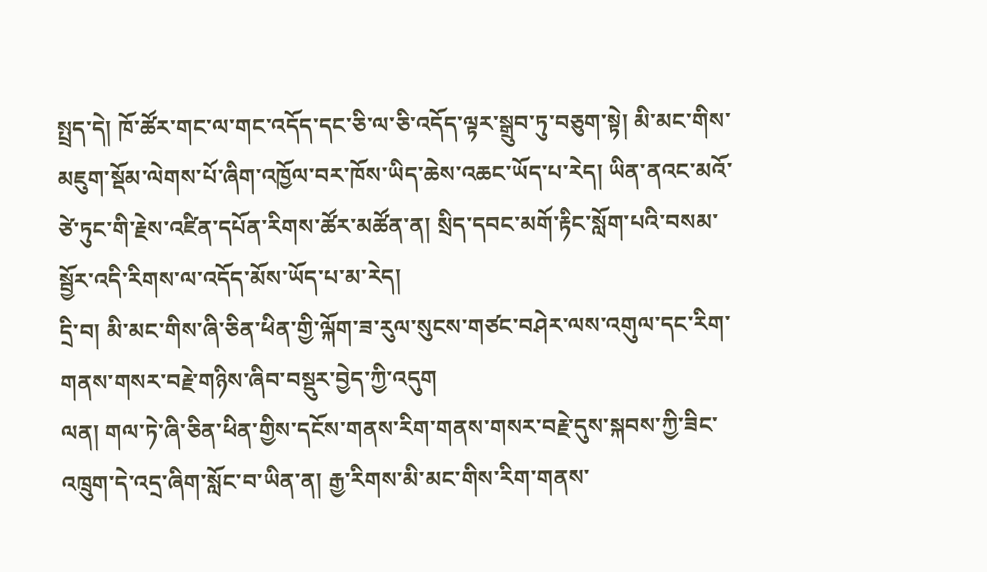སྤྲད་དེ། ཁོ་ཚོར་གང་ལ་གང་འདོད་དང་ཅི་ལ་ཅི་འདོད་ལྟར་སྒྲུབ་ཏུ་བཅུག་སྟེ། མི་མང་གིས་མཇུག་སྡོམ་ལེགས་པོ་ཞིག་འཁྱོལ་བར་ཁོས་ཡིད་ཆེས་འཆང་ཡོད་པ་རེད། ཡིན་ནའང་མའོ་ཙེ་ཏུང་གི་རྗེས་འཛིན་དཔོན་རིགས་ཚོར་མཚོན་ན། སྲིད་དབང་མགོ་རྟིང་སློག་པའི་བསམ་སྦྱོར་འདི་རིགས་ལ་འདོད་མོས་ཡོད་པ་མ་རེད།
དྲི་བ། མི་མང་གིས་ཞི་ཅིན་ཕིན་གྱི་ལྐོག་ཟ་རུལ་སུངས་གཙང་བཤེར་ལས་འགུལ་དང་རིག་གནས་གསར་བརྗེ་གཉིས་ཞིབ་བསྡུར་བྱེད་ཀྱི་འདུག
ལན། གལ་ཏེ་ཞི་ཅིན་ཕིན་གྱིས་དངོས་གནས་རིག་གནས་གསར་བརྗེ་དུས་སྐབས་ཀྱི་ཟིང་འཁྲུག་དེ་འདྲ་ཞིག་སློང་བ་ཡིན་ན། རྒྱ་རིགས་མི་མང་གིས་རིག་གནས་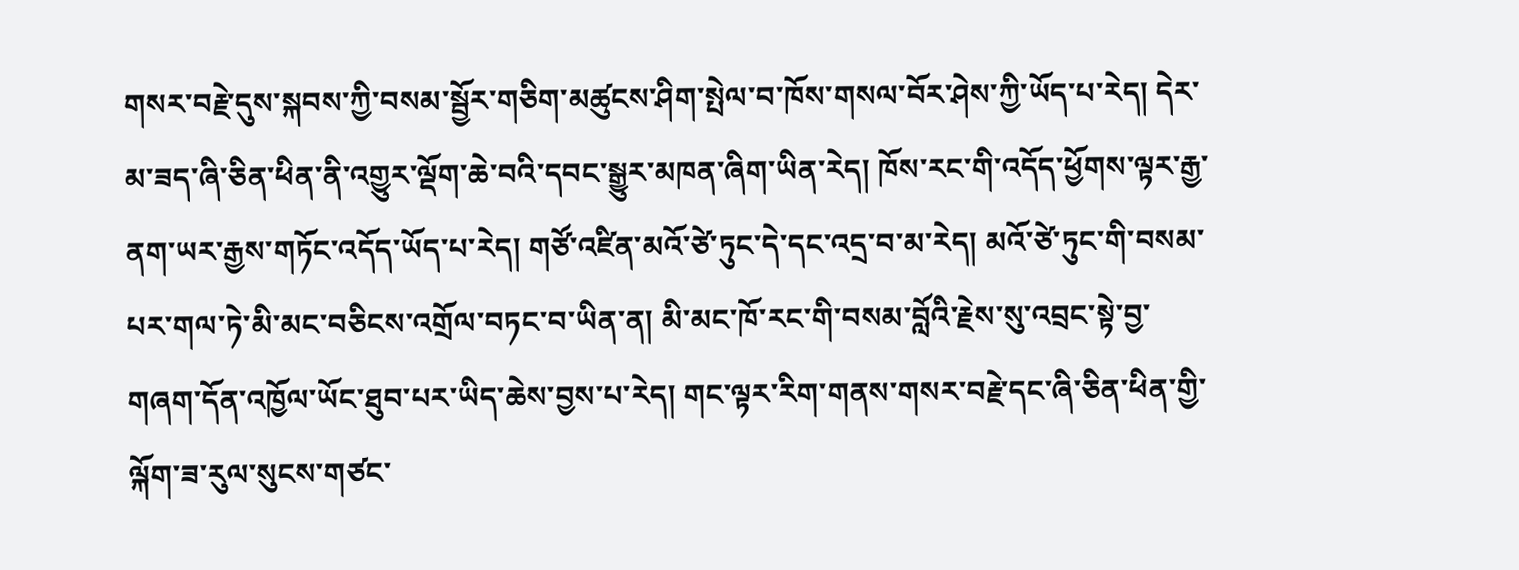གསར་བརྗེ་དུས་སྐབས་ཀྱི་བསམ་སྦྱོར་གཅིག་མཚུངས་ཤིག་སྤེལ་བ་ཁོས་གསལ་བོར་ཤེས་ཀྱི་ཡོད་པ་རེད། དེར་མ་ཟད་ཞི་ཅིན་ཕིན་ནི་འགྱུར་ལྡོག་ཆེ་བའི་དབང་སྒྱུར་མཁན་ཞིག་ཡིན་རེད། ཁོས་རང་གི་འདོད་ཕྱོགས་ལྟར་རྒྱ་ནག་ཡར་རྒྱས་གཏོང་འདོད་ཡོད་པ་རེད། གཙོ་འཛིན་མའོ་ཙེ་ཏུང་དེ་དང་འདྲ་བ་མ་རེད། མའོ་ཙེ་ཏུང་གི་བསམ་པར་གལ་ཏེ་མི་མང་བཅིངས་འགྲོལ་བཏང་བ་ཡིན་ན། མི་མང་ཁོ་རང་གི་བསམ་བློའི་རྗེས་སུ་འབྲང་སྟེ་བྱ་གཞག་དོན་འཁྱོལ་ཡོང་ཐུབ་པར་ཡིད་ཆེས་བྱས་པ་རེད། གང་ལྟར་རིག་གནས་གསར་བརྗེ་དང་ཞི་ཅིན་ཕིན་གྱི་ལྐོག་ཟ་རུལ་སུངས་གཙང་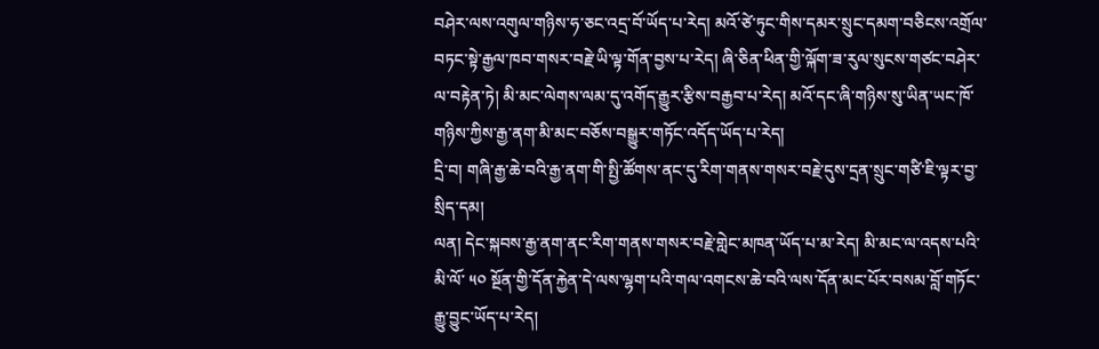བཤེར་ལས་འགུལ་གཉིས་ཧ་ཅང་འདྲ་བོ་ཡོད་པ་རེད། མའོ་ཙེ་ཏུང་གིས་དམར་སྲུང་དམག་བཅིངས་འགྲོལ་བཏང་སྟེ་རྒྱལ་ཁབ་གསར་བརྗེ་ཡི་ལྟ་གོན་བྱས་པ་རེད། ཞི་ཅིན་ཕིན་གྱི་ལྐོག་ཟ་རུལ་སུངས་གཙང་བཤེར་ལ་བརྟེན་ཏེ། མི་མང་ལེགས་ལམ་དུ་འགོད་རྒྱུར་རྩིས་བརྒྱབ་པ་རེད། མའོ་དང་ཞི་གཉིས་སུ་ཡིན་ཡང་ཁོ་གཉིས་ཀྱིས་རྒྱ་ནག་མི་མང་བཅོས་བསྒྱུར་གཏོང་འདོད་ཡོད་པ་རེད།
དྲི་བ། གཞི་རྒྱ་ཆེ་བའི་རྒྱ་ནག་གི་སྤྱི་ཚོགས་ནང་དུ་རིག་གནས་གསར་བརྗེ་དུས་དྲན་སྲུང་གཙི་ཇི་ལྟར་བྱ་སྲིད་དམ།
ལན། དེང་སྐབས་རྒྱ་ནག་ནང་རིག་གནས་གསར་བརྗེ་གླེང་མཁན་ཡོད་པ་མ་རེད། མི་མང་ལ་འདས་པའི་མི་ལོ་ ༥༠ སྔོན་གྱི་དོན་རྐྱེན་དེ་ལས་ལྷག་པའི་གལ་འགངས་ཆེ་བའི་ལས་དོན་མང་པོར་བསམ་བློ་གཏོང་རྒྱུ་བྱུང་ཡོད་པ་རེད།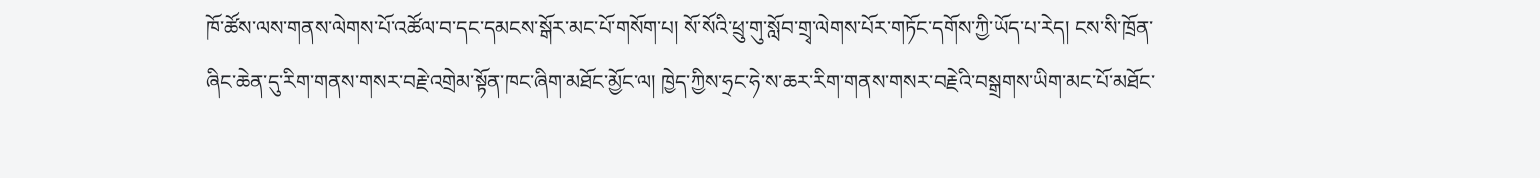ཁོ་ཚོས་ལས་གནས་ལེགས་པོ་འཚོལ་བ་དང་དམངས་སྒོར་མང་པོ་གསོག་པ། སོ་སོའི་ཕྲུ་གུ་སློབ་གྲྭ་ལེགས་པོར་གཏོང་དགོས་ཀྱི་ཡོད་པ་རེད། ངས་སི་ཁྲོན་ཞིང་ཆེན་དུ་རིག་གནས་གསར་བརྗེ་འགྲེམ་སྟོན་ཁང་ཞིག་མཐོང་མྱོང་ལ། ཁྱེད་ཀྱིས་ཧྲང་ཧེ་ས་ཆར་རིག་གནས་གསར་བརྗེའི་བསྒྲགས་ཡིག་མང་པོ་མཐོང་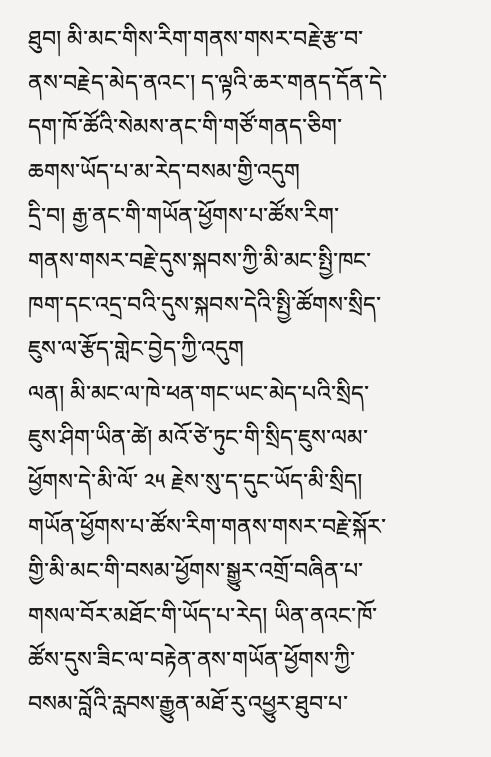ཐུབ། མི་མང་གིས་རིག་གནས་གསར་བརྗེ་རྩ་བ་ནས་བརྗེད་མེད་ནའང་། ད་ལྟའི་ཆར་གནད་དོན་དེ་དག་ཁོ་ཚོའི་སེམས་ནང་གི་གཙོ་གནད་ཅིག་ཆགས་ཡོད་པ་མ་རེད་བསམ་གྱི་འདུག
དྲི་བ། རྒྱ་ནང་གི་གཡོན་ཕྱོགས་པ་ཚོས་རིག་གནས་གསར་བརྗེ་དུས་སྐབས་ཀྱི་མི་མང་སྤྱི་ཁང་ཁག་དང་འདྲ་བའི་དུས་སྐབས་དེའི་སྤྱི་ཚོགས་སྲིད་ཇུས་ལ་རྩོད་གླེང་བྱེད་ཀྱི་འདུག
ལན། མི་མང་ལ་ཁེ་ཕན་གང་ཡང་མེད་པའི་སྲིད་ཇུས་ཤིག་ཡིན་ཚེ། མའོ་ཙེ་ཏུང་གི་སྲིད་ཇུས་ལམ་ཕྱོགས་དེ་མི་ལོ་ ༢༥ རྗེས་སུ་ད་དུང་ཡོད་མི་སྲིད། གཡོན་ཕྱོགས་པ་ཚོས་རིག་གནས་གསར་བརྗེ་སྐོར་གྱི་མི་མང་གི་བསམ་ཕྱོགས་སྒྱུར་འགྲོ་བཞིན་པ་གསལ་བོར་མཐོང་གི་ཡོད་པ་རེད། ཡིན་ནའང་ཁོ་ཚོས་དུས་ཟིང་ལ་བརྟེན་ནས་གཡོན་ཕྱོགས་ཀྱི་བསམ་བློའི་རླབས་རྒྱུན་མཐོ་རུ་འཕྱུར་ཐུབ་པ་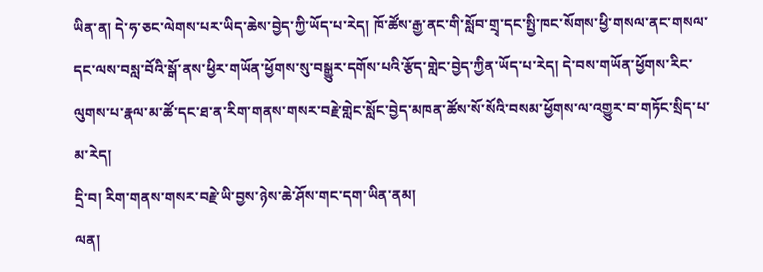ཡིན་ན། དེ་ཧ་ཅང་ལེགས་པར་ཡིད་ཆེས་བྱེད་ཀྱི་ཡོད་པ་རེད། ཁོ་ཚོས་རྒྱ་ནང་གི་སློབ་གྲྭ་དང་སྤྱི་ཁང་སོགས་ཕྱི་གསལ་ནང་གསལ་དང་ལས་བསླ་བོའི་སྒོ་ནས་ཕྱིར་གཡོན་ཕྱོགས་སུ་བསྒྱུར་དགོས་པའི་རྩོད་གླེང་བྱེད་ཀྱིན་ཡོད་པ་རེད། དེ་བས་གཡོན་ཕྱོགས་རིང་ལུགས་པ་རྣལ་མ་ཚོ་དང་ཐ་ན་རིག་གནས་གསར་བརྗེ་གླེང་སློང་བྱེད་མཁན་ཚོས་སོ་སོའི་བསམ་ཕྱོགས་ལ་འགྱུར་བ་གཏོང་སྲིད་པ་མ་རེད།
དྲི་བ། རིག་གནས་གསར་བརྗེ་ཡི་བྱས་ཉེས་ཆེ་ཤོས་གང་དག་ཡིན་ནམ།
ལན།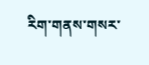རིག་གནས་གསར་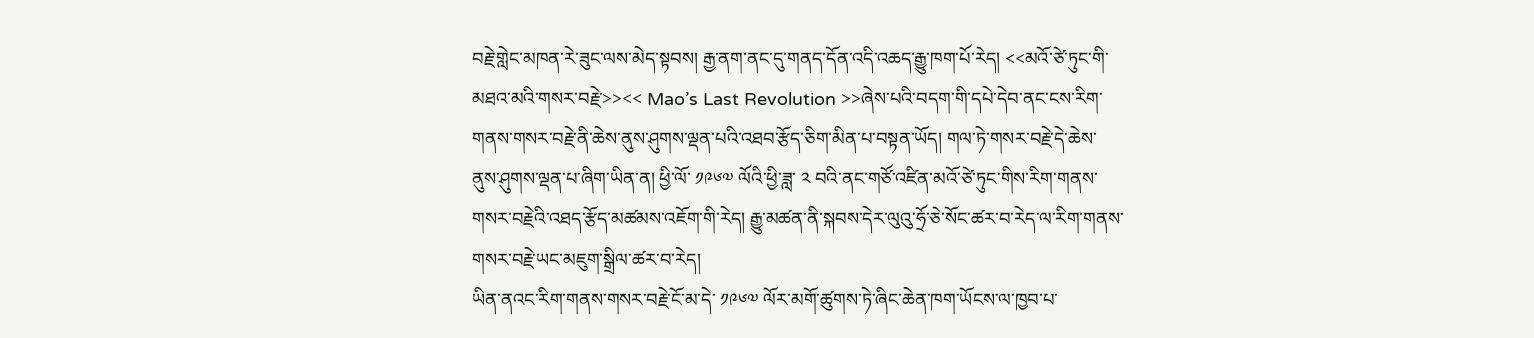བརྗེ་གླེང་མཁན་རེ་ཟུང་ལས་མེད་སྟབས། རྒྱ་ནག་ནང་དུ་གནད་དོན་འདི་འཆད་རྒྱུ་ཁག་པོ་རེད། <<མའོ་ཙེ་ཏུང་གི་མཐའ་མའི་གསར་བརྗེ་>><< Mao’s Last Revolution >>ཞེས་པའི་བདག་གི་དཔེ་དེབ་ནང་ངས་རིག་གནས་གསར་བརྗེ་ནི་ཆེས་ནུས་ཤུགས་ལྡན་པའི་འཐབ་རྩོད་ཅིག་མིན་པ་བསྟན་ཡོད། གལ་ཏེ་གསར་བརྗེ་དེ་ཆེས་ནུས་ཤུགས་ལྡན་པ་ཞིག་ཡིན་ན། ཕྱི་ལོ་ ༡༩༦༧ ལོའི་ཕྱི་ཟླ་ ༢ བའི་ནང་གཙོ་འཛིན་མའོ་ཙེ་ཏུང་གིས་རིག་གནས་གསར་བརྗེའི་འཐད་རྩོད་མཚམས་འཇོག་གི་རེད། རྒྱུ་མཚན་ནི་སྐབས་དེར་ལུའུ་ཧྲོ་ཅེ་སོང་ཚར་བ་རེད་ལ་རིག་གནས་གསར་བརྗེ་ཡང་མཇུག་སྒྲིལ་ཚར་བ་རེད།
ཡིན་ནའང་རིག་གནས་གསར་བརྗེ་ངོ་མ་དེ་ ༡༩༦༧ ལོར་མགོ་ཚུགས་ཏེ་ཞིང་ཆེན་ཁག་ཡོངས་ལ་ཁྱབ་པ་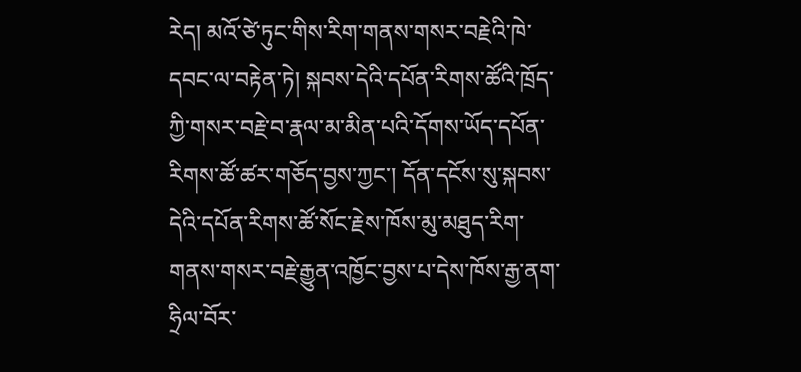རེད། མའོ་ཙེ་ཏུང་གིས་རིག་གནས་གསར་བརྗེའི་ཁེ་དབང་ལ་བརྟེན་ཏེ། སྐབས་དེའི་དཔོན་རིགས་ཚོའི་ཁྲོད་ཀྱི་གསར་བརྗེ་བ་རྣལ་མ་མིན་པའི་དོགས་ཡོད་དཔོན་རིགས་ཚོ་ཚར་གཅོད་བྱས་ཀྱང་། དོན་དངོས་སུ་སྐབས་དེའི་དཔོན་རིགས་ཚོ་སོང་རྗེས་ཁོས་མུ་མཐུད་རིག་གནས་གསར་བརྗེ་རྒྱུན་འཁྱོང་བྱས་པ་དེས་ཁོས་རྒྱ་ནག་ཧྲིལ་བོར་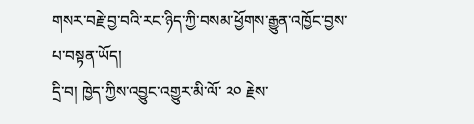གསར་བརྗེ་བྱ་བའི་རང་ཉིད་ཀྱི་བསམ་ཕྱོགས་རྒྱུན་འཁྱོང་བྱས་པ་བསྟན་ཡོད།
དྲི་བ། ཁྱེད་ཀྱིས་འབྱུང་འགྱུར་མི་ལོ་ ༢༠ རྗེས་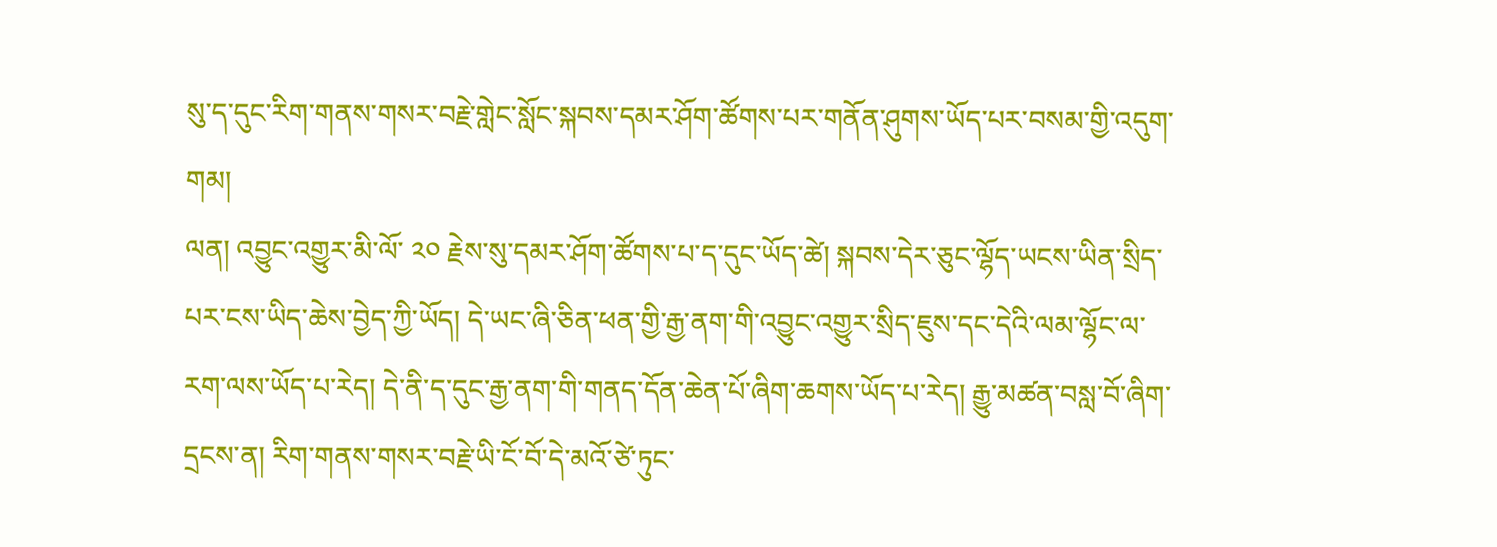སུ་ད་དུང་རིག་གནས་གསར་བརྗེ་གླེང་སློང་སྐབས་དམར་ཤོག་ཚོགས་པར་གནོན་ཤུགས་ཡོད་པར་བསམ་གྱི་འདུག་གམ།
ལན། འབྱུང་འགྱུར་མི་ལོ་ ༢༠ རྗེས་སུ་དམར་ཤོག་ཚོགས་པ་ད་དུང་ཡོད་ཚེ། སྐབས་དེར་ཅུང་ལྷོད་ཡངས་ཡིན་སྲིད་པར་ངས་ཡིད་ཆེས་བྱེད་ཀྱི་ཡོད། དེ་ཡང་ཞི་ཅིན་ཕན་གྱི་རྒྱ་ནག་གི་འབྱུང་འགྱུར་སྲིད་ཇུས་དང་དེའི་ལམ་ལྷོང་ལ་རག་ལས་ཡོད་པ་རེད། དེ་ནི་ད་དུང་རྒྱ་ནག་གི་གནད་དོན་ཆེན་པོ་ཞིག་ཆགས་ཡོད་པ་རེད། རྒྱུ་མཚན་བསླ་བོ་ཞིག་དྲངས་ན། རིག་གནས་གསར་བརྗེ་ཡི་ངོ་བོ་དེ་མའོ་ཙེ་ཏུང་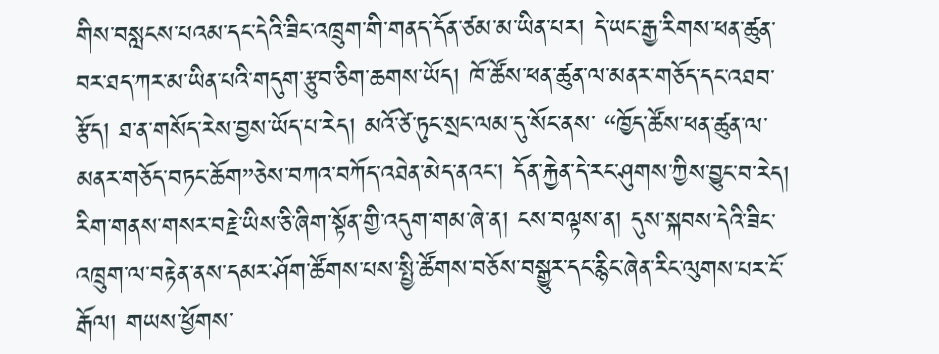གིས་བསླངས་པའམ་དང་དེའི་ཟིང་འཁྲུག་གི་གནད་དོན་ཙམ་མ་ཡིན་པར། དེ་ཡང་རྒྱ་རིགས་ཕན་ཚུན་བར་ཐད་ཀར་མ་ཡིན་པའི་གདུག་རྩུབ་ཅིག་ཆགས་ཡོད། ཁོ་ཚོས་ཕན་ཚུན་ལ་མནར་གཅོད་དང་འཐབ་རྩོད། ཐ་ན་གསོད་རེས་བྱས་ཡོད་པ་རེད། མའོ་ཙེ་ཏུང་སྲང་ལམ་དུ་སོང་ནས་ “ཁྱོད་ཚོས་ཕན་ཚུན་ལ་མནར་གཅོད་བཏང་ཆོག”ཅེས་བཀའ་བཀོད་འཐེན་མེད་ནའང་། དོན་རྐྱེན་དེ་རང་ཤུགས་ཀྱིས་བྱུང་བ་རེད།
རིག་གནས་གསར་བརྗེ་ཡིས་ཅི་ཞིག་སྟོན་གྱི་འདུག་གམ་ཞེ་ན། ངས་བལྟས་ན། དུས་སྐབས་དེའི་ཟིང་འཁྲུག་ལ་བརྟེན་ནས་དམར་ཤོག་ཚོགས་པས་སྤྱི་ཚོགས་བཅོས་བསྒྱུར་དང་རྙིང་ཞེན་རིང་ལུགས་པར་ངོ་རྒོལ། གཡས་ཕྱོགས་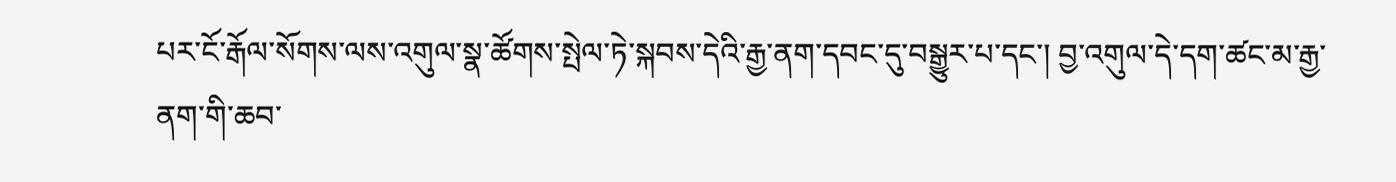པར་ངོ་རྒོལ་སོགས་ལས་འགུལ་སྣ་ཚོགས་སྤེལ་ཏེ་སྐབས་དེའི་རྒྱ་ནག་དབང་དུ་བསྒྱུར་པ་དང་། བྱ་འགུལ་དེ་དག་ཚང་མ་རྒྱ་ནག་གི་ཆབ་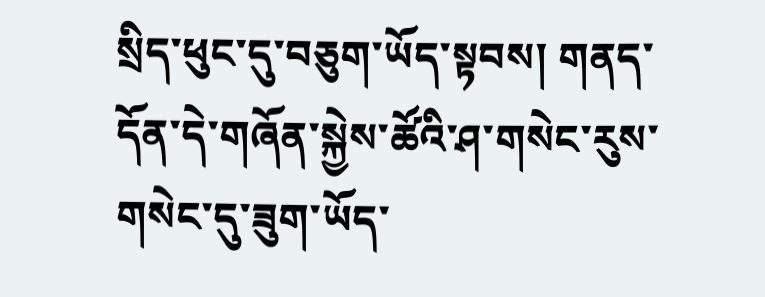སྲིད་ཕུང་དུ་བཅུག་ཡོད་སྟབས། གནད་དོན་དེ་གཞོན་སྐྱེས་ཚོའི་ཤ་གསེང་རུས་གསེང་དུ་ཟུག་ཡོད་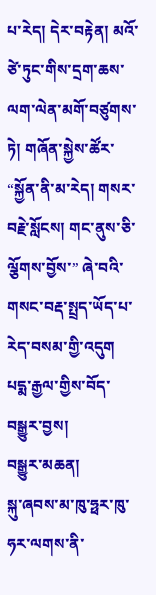པ་རེད། དེར་བརྟེན། མའོ་ཙེ་ཏུང་གིས་དྲག་ཆས་ལག་ལེན་མགོ་བཙུགས་ཏེ། གཞོན་སྐྱེས་ཚོར་ “སྐྱོན་ནི་མ་རེད། གསར་བརྗེ་སློངས། གང་ནུས་ཅི་ལྕོགས་བྱོས་” ཞེ་བའི་གསང་བརྡ་སྤྲད་ཡོད་པ་རེད་བསམ་གྱི་འདུག
པདྨ་རྒྱལ་གྱིས་བོད་བསྒྱུར་བྱས།
བསྒྱུར་མཆན།
སྐུ་ཞབས་མ་ཁུ་ཧྥར་ཁུ་ཧར་ལགས་ནི་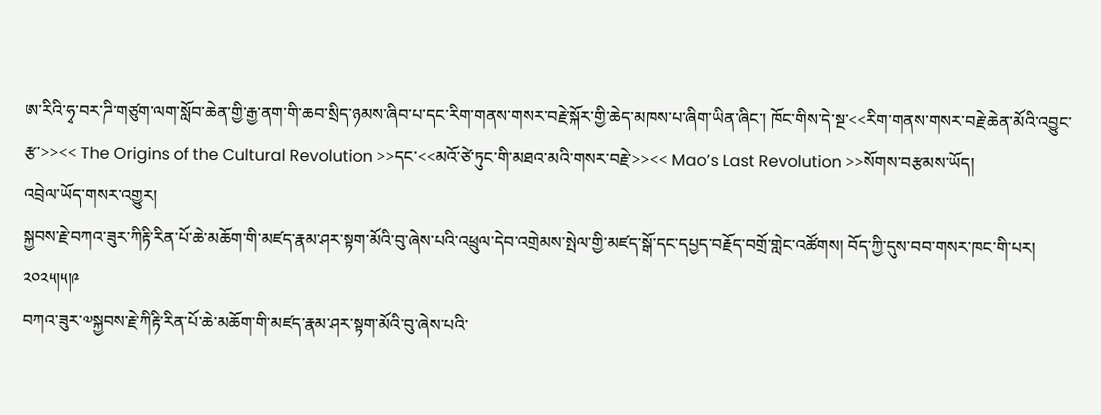ཨ་རིའི་ཧྭ་བར་ཌི་གཙུག་ལག་སློབ་ཆེན་གྱི་རྒྱ་ནག་གི་ཆབ་སྲིད་ཉམས་ཞིབ་པ་དང་རིག་གནས་གསར་བརྗེ་སྐོར་གྱི་ཆེད་མཁས་པ་ཞིག་ཡིན་ཞིང་། ཁོང་གིས་དེ་སྔ་<<རིག་གནས་གསར་བརྗེ་ཆེན་མོའི་འབྱུང་རྩ་>><< The Origins of the Cultural Revolution >>དང་<<མའོ་ཙེ་ཏུང་གི་མཐའ་མའི་གསར་བརྗེ་>><< Mao’s Last Revolution >>སོགས་བརྩམས་ཡོད།
འབྲེལ་ཡོད་གསར་འགྱུར།
སྐྱབས་རྗེ་བཀའ་ཟུར་ཀིརྟི་རིན་པོ་ཆེ་མཆོག་གི་མཛད་རྣམ་ཤར་སྟག་མོའི་བུ་ཞེས་པའི་འཕྲུལ་དེབ་འགྲེམས་སྤེལ་གྱི་མཛད་སྒོ་དང་དཔྱད་བརྗོད་བགྲོ་གླེང་འཚོགས། བོད་ཀྱི་དུས་བབ་གསར་ཁང་གི་པར། ༢༠༢༥།༥།༩
བཀའ་ཟུར་༧སྐྱབས་རྗེ་ཀིརྟི་རིན་པོ་ཆེ་མཆོག་གི་མཛད་རྣམ་ཤར་སྟག་མོའི་བུ་ཞེས་པའི་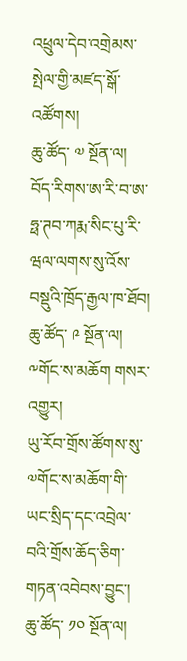འཕྲུལ་དེབ་འགྲེམས་སྤེལ་གྱི་མཛད་སྒོ་འཚོགས།
ཆུ་ཚོད་ ༧ སྔོན་ལ།
བོད་རིགས་ཨ་རི་བ་ཨ་ཧྥ་ཊབ་ཀརྨ་སིང་པུ་རི་ཝལ་ལགས་སུ་འོས་བསྡུའི་ཁྲོད་རྒྱལ་ཁ་ཐོབ།
ཆུ་ཚོད་ ༩ སྔོན་ལ།
༸གོང་ས་མཆོག གསར་འགྱུར།
ཡུ་རོབ་གྲོས་ཚོགས་སུ་༧གོང་ས་མཆོག་གི་ཡང་སྲིད་དང་འབྲེལ་བའི་གྲོས་ཆོད་ཅིག་གཏན་འབེབས་བྱུང་།
ཆུ་ཚོད་ ༡༠ སྔོན་ལ།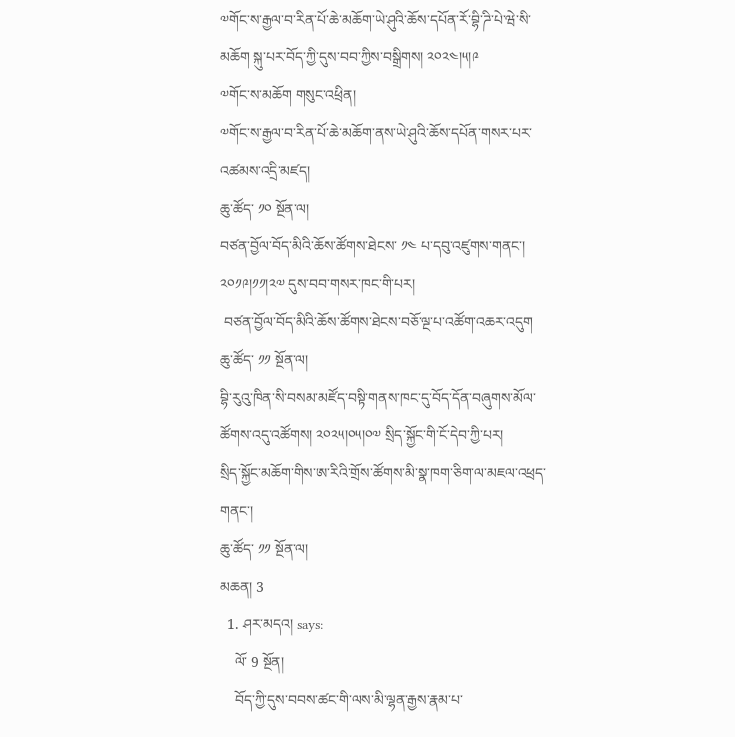༧གོང་ས་རྒྱལ་བ་རིན་པོ་ཆེ་མཆོག་ཡེ་ཤུའི་ཆོས་དཔོན་རོ་བྷི་ཌི་པེ་ཝེ་སི་མཆོག སྐུ་པར་བོད་ཀྱི་དུས་བབ་ཀྱིས་བསྒྲིགས། ༢༠༢༤།༥།༩
༧གོང་ས་མཆོག གསུང་འཕྲིན།
༧གོང་ས་རྒྱལ་བ་རིན་པོ་ཆེ་མཆོག་ནས་ཡེ་ཤུའི་ཆོས་དཔོན་གསར་པར་འཚམས་འདྲི་མཛད།
ཆུ་ཚོད་ ༡༠ སྔོན་ལ།
བཙན་བྱོལ་བོད་མིའི་ཆོས་ཚོགས་ཐེངས་ ༡༤ པ་དབུ་འཛུགས་གནང་། ༢༠༡༩།༡༡།༢༧ དུས་བབ་གསར་ཁང་གི་པར།
 བཙན་བྱོལ་བོད་མིའི་ཆོས་ཚོགས་ཐེངས་བཅོ་ལྔ་པ་འཚོག་འཆར་འདུག
ཆུ་ཚོད་ ༡༡ སྔོན་ལ།
བྷི་རུའུ་ཁིན་སི་བསམ་མཛོད་བསྟི་གནས་ཁང་དུ་བོད་དོན་བཞུགས་མོལ་ཚོགས་འདུ་འཚོགས། ༢༠༢༥།༠༥།༠༧ སྲིད་སྐྱོང་གི་ངོ་དེབ་ཀྱི་པར།
སྲིད་སྐྱོང་མཆོག་གིས་ཨ་རིའི་གྲོས་ཚོགས་མི་སྣ་ཁག་ཅིག་ལ་མཇལ་འཕྲད་གནང་།
ཆུ་ཚོད་ ༡༡ སྔོན་ལ།
མཆན། 3
  1. ཤར་མདའ། says:
    ལོ་ 9 སྔོན།
    བོད་ཀྱི་དུས་བབས་ཚང་གི་ལས་མི་ལྷན་རྒྱས་རྣམ་པ་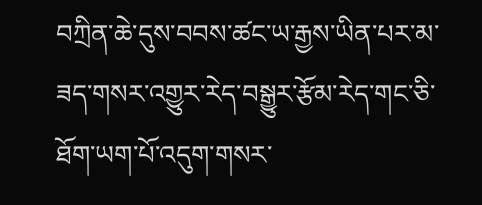བཀྲིན་ཆེ་དུས་བབས་ཚང་ཡ་རྒྱས་ཡིན་པར་མ་ཟད་གསར་འགྱུར་རེད་བསྒྱུར་རྩོམ་རེད་གང་ཅི་ཐོག་ཡག་པོ་འདུག་གསར་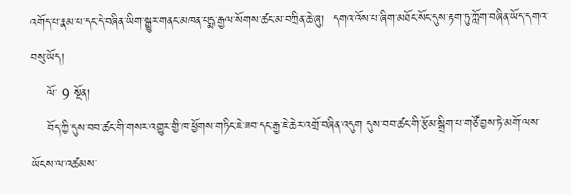འགོད་པ་རྣམ་པ་དང་དེ་བཞིན་ཡིག་སྒྱུར་གནང་མཁན་པདྨ་རྒྱལ་སོགས་ཚང་མ་བཀྲིན་ཆེ་ཞུ།  དགའ་འོས་པ་ཞིག་མཐོང་སོང་དུས་རྟག་ཏུ་ཀློག་བཞིན་ཡོད་དགའ་བསུ་ཡོད།
    ལོ་ 9 སྔོན།
    བོད་ཀྱི་དུས་བབ་ཚང་གི་གསར་འགྱུར་གྱི་ཁ་ཕྱོགས་གཏིང་ཇེ་ཟབ་དང་རྒྱ་ཇེ་ཆེར་འགྲོ་བཞིན་འདུག དུས་བབ་ཚང་གི་རྩོམ་སྒྲིག་པ་གཙོ་བྱས་ཏེ་མགོ་ལས་ཡོངས་ལ་འཚམས་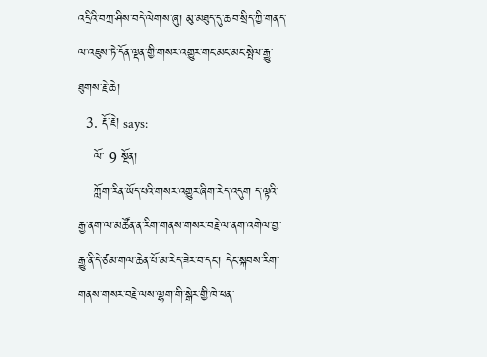འདྲིའི་བཀྲ་ཤིས་བདེ་ལེགས་ཞུ། མུ་མཐུད་དུ་ཆབ་སྲིད་ཀྱི་གནད་ལ་འཇུས་ཏེ་དོན་ལྡན་གྱི་གསར་འགྱུར་གང་མང་མང་སྤེལ་རྒྱུ་ཐུགས་རྗེ་ཆེ།
  3. རྡོ་རྗེ། says:
    ལོ་ 9 སྔོན།
    ཀློག་རིན་ཡོད་པའི་གསར་འགྱུར་ཞིག་རེད་འདུག ད་ལྟའི་རྒྱ་ནག་ལ་མཚོན་ན་རིག་གནས་གསར་བརྗེ་ལ་ནག་འགེལ་བྱ་རྒྱུ་ནི་དེ་ཙམ་གལ་ཆེན་པོ་མ་རེད་ཟེར་བ་དང་། དེང་སྐབས་རིག་གནས་གསར་བརྗེ་ལས་ལྷག་གི་སྒེར་གྱི་ཁེ་ཕན་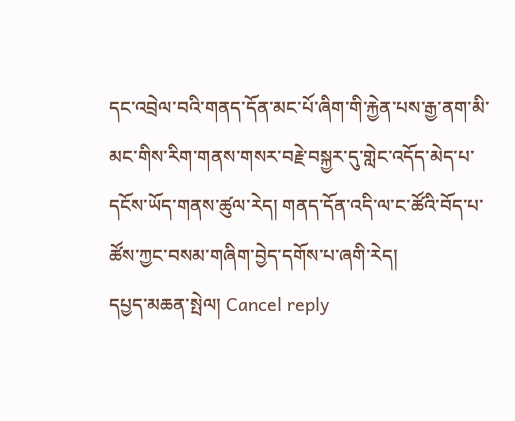དང་འབྲེལ་བའི་གནད་དོན་མང་པོ་ཞིག་གི་རྐྱེན་པས་རྒྱ་ནག་མི་མང་གིས་རིག་གནས་གསར་བརྗེ་བསྐྱར་དུ་གླེང་འདོད་མེད་པ་དངོས་ཡོད་གནས་ཚུལ་རེད། གནད་དོན་འདི་ལ་ང་ཚོའི་བོད་པ་ཚོས་ཀྱང་བསམ་གཞིག་བྱེད་དགོས་པ་ཞགི་རེད།
དཔྱད་མཆན་སྤེལ། Cancel reply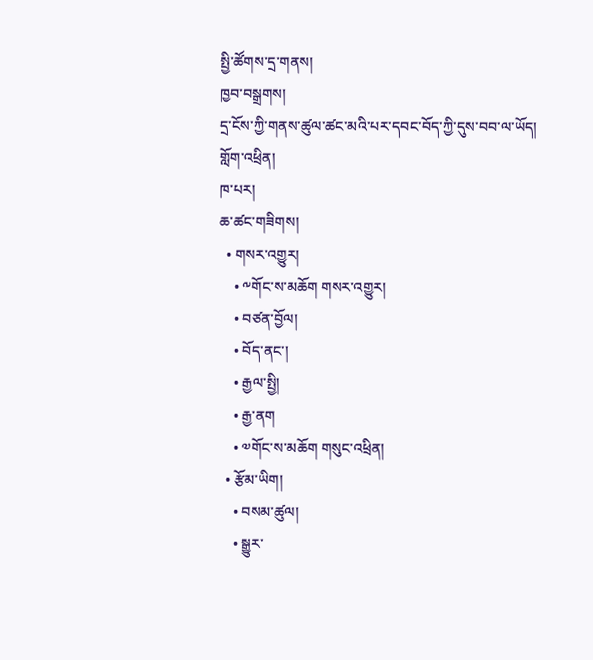སྤྱི་ཚོགས་དྲ་གནས།
ཁྱབ་བསྒྲགས།
དྲ་ངོས་ཀྱི་གནས་ཚུལ་ཚང་མའི་པར་དབང་བོད་ཀྱི་དུས་བབ་ལ་ཡོད།
གློག་འཕྲིན།
ཁ་པར།
ཆ་ཚང་གཟིགས།
  • གསར་འགྱུར།
    • ༸གོང་ས་མཆོག གསར་འགྱུར།
    • བཙན་བྱོལ།
    • བོད་ནང་།
    • རྒྱལ་སྤྱི།
    • རྒྱ་ནག
    • ༧གོང་ས་མཆོག གསུང་འཕྲིན།
  • རྩོམ་ཡིག།
    • བསམ་ཚུལ།
    • སྒྱུར་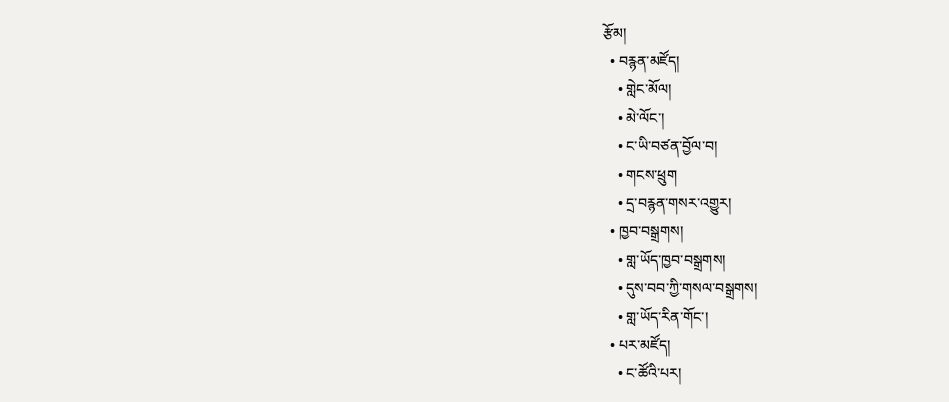རྩོམ།
  • བརྙན་མཛོད།
    • གླེང་མོལ།
    • མེ་ལོང་།
    • ང་ཡི་བཙན་བྱོལ་བ།
    • གངས་ཕྲུག
    • དྲ་བརྙན་གསར་འགྱུར།
  • ཁྱབ་བསྒྲགས།
    • གླ་ཡོད་ཁྱབ་བསྒྲགས།
    • དུས་བབ་ཀྱི་གསལ་བསྒྲགས།
    • གླ་ཡོད་རིན་གོང་།
  • པར་མཛོད།
    • ང་ཚོའི་པར།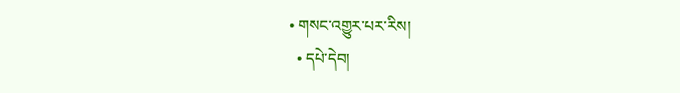• གསང་འགྱུར་པར་རིས།
  • དཔེ་དེབ།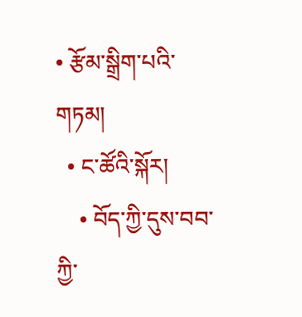• རྩོམ་སྒྲིག་པའི་གཏམ།
  • ང་ཚོའི་སྐོར།
    • བོད་ཀྱི་དུས་བབ་ཀྱི་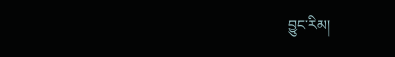བྱུང་རིམ།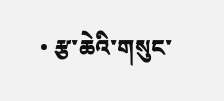• རྩ་ཆེའི་གསུང་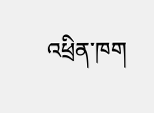འཕྲིན་ཁག